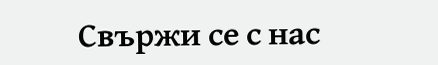Свържи се с нас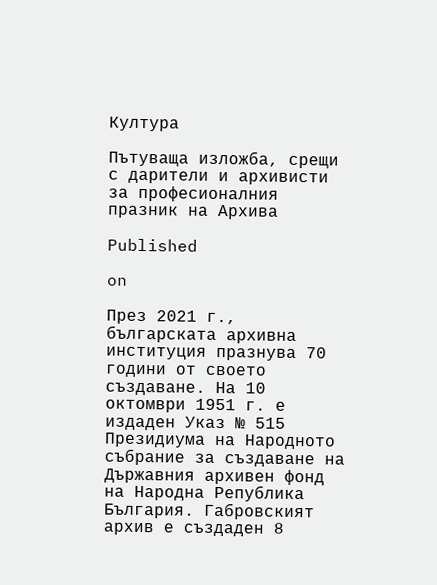Култура

Пътуваща изложба, срещи с дарители и архивисти за професионалния празник на Архива

Published

on

През 2021 г., българската архивна институция празнува 70 години от своето създаване. На 10 октомври 1951 г. е издаден Указ № 515 Президиума на Народното събрание за създаване на Държавния архивен фонд на Народна Република България. Габровският архив е създаден 8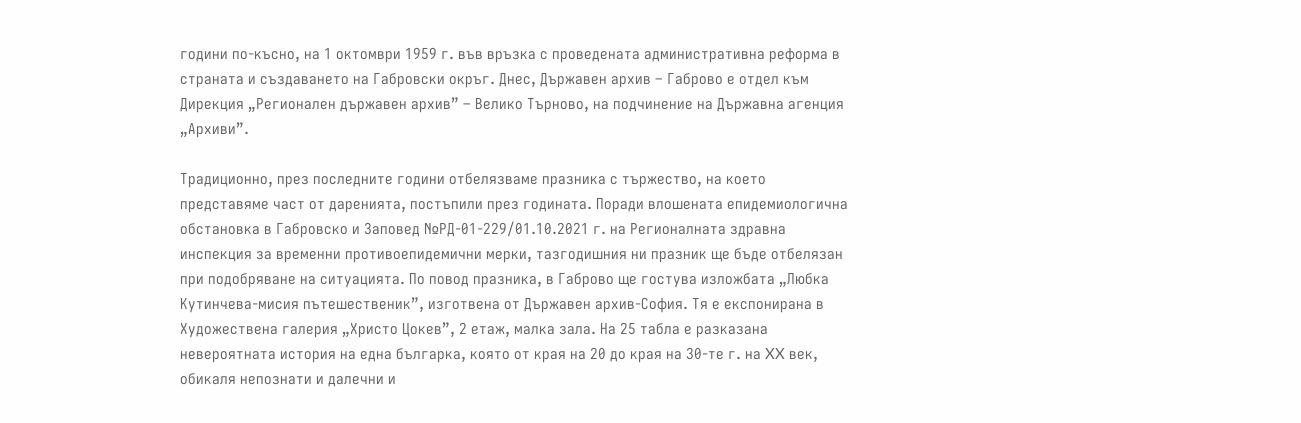години по-късно, на 1 октомври 1959 г. във връзка с проведената административна реформа в страната и създаването на Габровски окръг. Днес, Държавен архив – Габрово е отдел към Дирекция „Регионален държавен архив” – Велико Търново, на подчинение на Държавна агенция „Архиви”.

Традиционно, през последните години отбелязваме празника с тържество, на което представяме част от даренията, постъпили през годината. Поради влошената епидемиологична обстановка в Габровско и Заповед №РД-01-229/01.10.2021 г. на Регионалната здравна инспекция за временни противоепидемични мерки, тазгодишния ни празник ще бъде отбелязан при подобряване на ситуацията. По повод празника, в Габрово ще гостува изложбата „Любка Кутинчева-мисия пътешественик”, изготвена от Държавен архив-София. Тя е експонирана в Художествена галерия „Христо Цокев”, 2 етаж, малка зала. На 25 табла е разказана невероятната история на една българка, която от края на 20 до края на 30-те г. на XX век, обикаля непознати и далечни и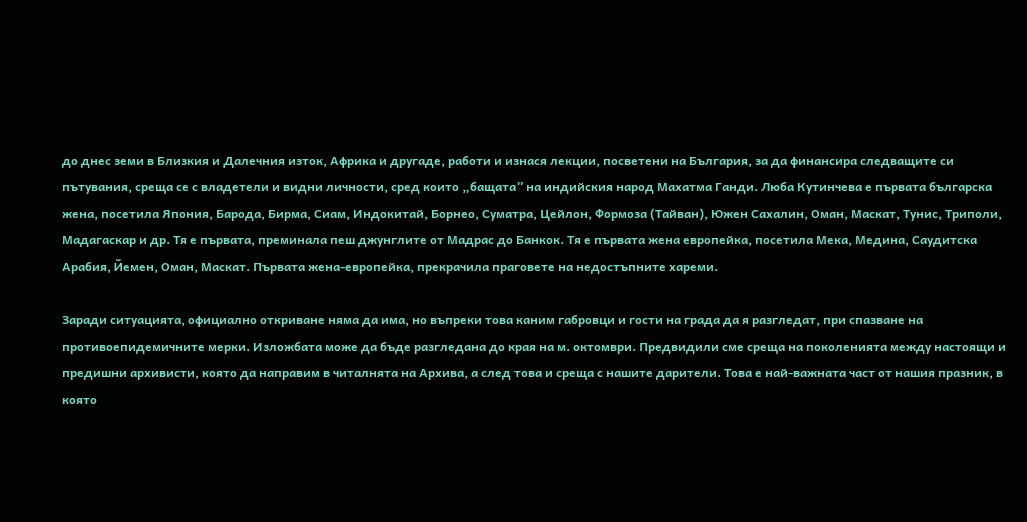до днес земи в Близкия и Далечния изток, Африка и другаде, работи и изнася лекции, посветени на България, за да финансира следващите си пътувания, среща се с владетели и видни личности, сред които „бащата” на индийския народ Махатма Ганди. Люба Кутинчева е първата българска жена, посетила Япония, Барода, Бирма, Сиам, Индокитай, Борнео, Суматра, Цейлон, Формоза (Тайван), Южен Сахалин, Оман, Маскат, Тунис, Триполи, Мадагаскар и др. Тя е първата, преминала пеш джунглите от Мадрас до Банкок. Тя е първата жена европейка, посетила Мека, Медина, Саудитска Арабия, Йемен, Оман, Маскат. Първата жена-европейка, прекрачила праговете на недостъпните хареми.

Заради ситуацията, официално откриване няма да има, но въпреки това каним габровци и гости на града да я разгледат, при спазване на противоепидемичните мерки. Изложбата може да бъде разгледана до края на м. октомври. Предвидили сме среща на поколенията между настоящи и предишни архивисти, която да направим в читалнята на Архива, а след това и среща с нашите дарители. Това е най-важната част от нашия празник, в която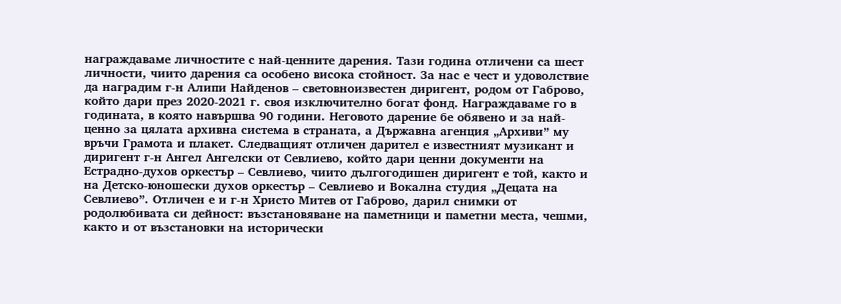награждаваме личностите с най-ценните дарения. Тази година отличени са шест личности, чиито дарения са особено висока стойност. За нас е чест и удоволствие да наградим г-н Алипи Найденов – световноизвестен диригент, родом от Габрово, който дари през 2020-2021 г. своя изключително богат фонд. Награждаваме го в годината, в която навършва 90 години. Неговото дарение бе обявено и за най-ценно за цялата архивна система в страната, а Държавна агенция „Архиви” му връчи Грамота и плакет. Следващият отличен дарител е известният музикант и диригент г-н Ангел Ангелски от Севлиево, който дари ценни документи на Естрадно-духов оркестър – Севлиево, чиито дългогодишен диригент е той, както и на Детско-юношески духов оркестър – Севлиево и Вокална студия „Децата на Севлиево”. Отличен е и г-н Христо Митев от Габрово, дарил снимки от родолюбивата си дейност: възстановяване на паметници и паметни места, чешми, както и от възстановки на исторически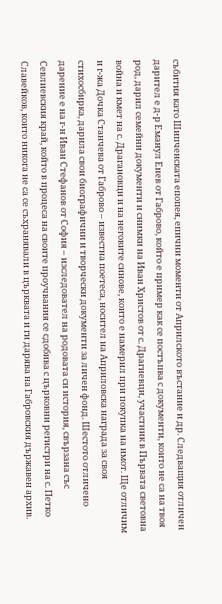събития като Шипченската епопея, епични моменти от Априлското въстание и др. Следващия отличен дарител е д-р Еманул Енев от Габрово, който е пример как се постъпва с документи, които не са на твоя род, дарил семейни документи и снимки на Иван Христов от с. Драгиевци, участник в Първата световна война и кмет на с. Драгановци и на неговите синове, които е намерил при покупка на имот. Ще отличим и г-жа Дочка Станчева от Габрово – известна поетеса, носител на Априловска награда за своя стихосбирка, дарила свои биографични и творчески документи за личен фонд. Шестото отличено дарение е на г-н Иван Стефанов от София – изследовател на родовата си история, свързана със Севлиевския край, който в процеса на своите проучвания се сдобива с църковни регистри на с. Петко Славейков, които никога не са се съхранявали в църквата и ги дарява на Габровския държавен архив.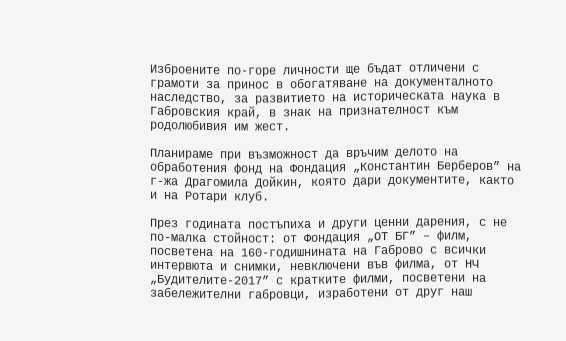Изброените по-горе личности ще бъдат отличени с грамоти за принос в обогатяване на документалното наследство, за развитието на историческата наука в Габровския край, в знак на признателност към родолюбивия им жест.

Планираме при възможност да връчим делото на обработения фонд на Фондация „Константин Берберов” на г-жа Драгомила Дойкин, която дари документите, както и на Ротари клуб.

През годината постъпиха и други ценни дарения, с не по-малка стойност: от Фондация „ОТ БГ” – филм, посветена на 160-годишнината на Габрово с всички интервюта и снимки, невключени във филма, от НЧ „Будителите-2017” с кратките филми, посветени на забележителни габровци, изработени от друг наш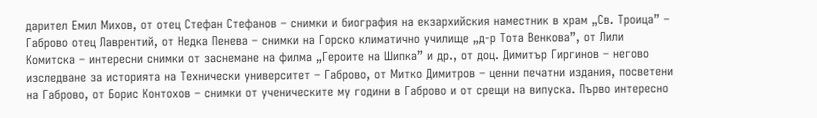дарител Емил Михов, от отец Стефан Стефанов – снимки и биография на екзархийския наместник в храм „Св. Троица” – Габрово отец Лаврентий, от Недка Пенева – снимки на Горско климатично училище „д-р Тота Венкова”, от Лили Комитска – интересни снимки от заснемане на филма „Героите на Шипка” и др., от доц. Димитър Гиргинов – негово изследване за историята на Технически университет – Габрово, от Митко Димитров – ценни печатни издания, посветени на Габрово, от Борис Контохов – снимки от ученическите му години в Габрово и от срещи на випуска. Първо интересно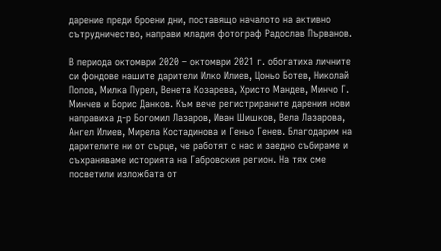дарение преди броени дни, поставящо началото на активно сътрудничество, направи младия фотограф Радослав Първанов.

В периода октомври 2020 – октомври 2021 г. обогатиха личните си фондове нашите дарители Илко Илиев, Цоньо Ботев, Николай Попов, Милка Пурел, Венета Козарева, Христо Мандев, Минчо Г. Минчев и Борис Данков. Към вече регистрираните дарения нови направиха д-р Богомил Лазаров, Иван Шишков, Вела Лазарова, Ангел Илиев, Мирела Костадинова и Геньо Генев. Благодарим на дарителите ни от сърце, че работят с нас и заедно събираме и съхраняваме историята на Габровския регион. На тях сме посветили изложбата от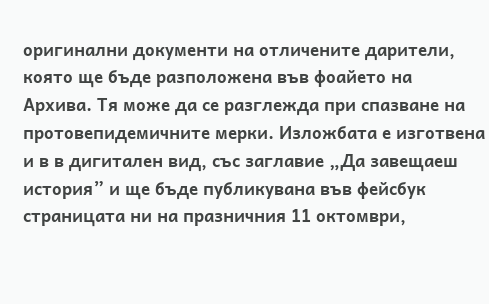оригинални документи на отличените дарители, която ще бъде разположена във фоайето на Архива. Тя може да се разглежда при спазване на протовепидемичните мерки. Изложбата е изготвена и в в дигитален вид, със заглавие „Да завещаеш история” и ще бъде публикувана във фейсбук страницата ни на празничния 11 октомври,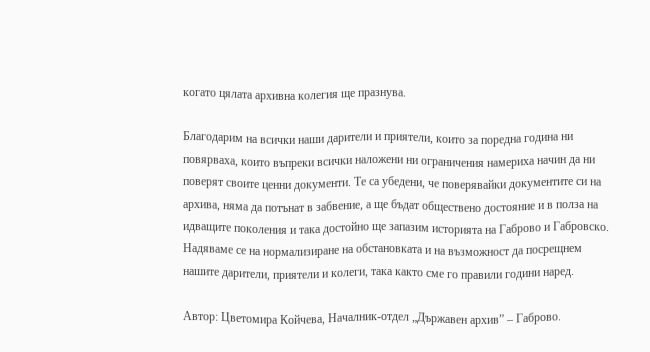когато цялата архивна колегия ще празнува.

Благодарим на всички наши дарители и приятели, които за поредна година ни повярваха, които въпреки всички наложени ни ограничения намериха начин да ни поверят своите ценни документи. Те са убедени, че поверявайки документите си на архива, няма да потънат в забвение, а ще бъдат обществено достояние и в полза на идващите поколения и така достойно ще запазим историята на Габрово и Габровско. Надяваме се на нормализиране на обстановката и на възможност да посрещнем нашите дарители, приятели и колеги, така както сме го правили години наред.

Автор: Цветомира Койчева, Началник-отдел „Държавен архив” – Габрово.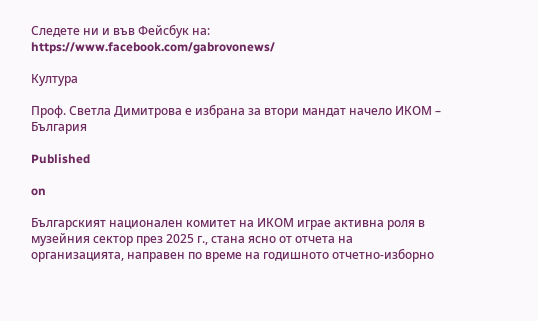Следете ни и във Фейсбук на:
https://www.facebook.com/gabrovonews/

Култура

Проф. Светла Димитрова е избрана за втори мандат начело ИКОМ – България

Published

on

Българският национален комитет на ИКОМ играе активна роля в музейния сектор през 2025 г., стана ясно от отчета на организацията, направен по време на годишното отчетно-изборно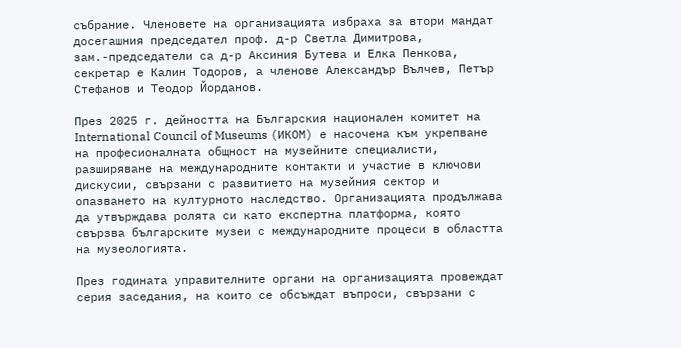събрание. Членовете на организацията избраха за втори мандат досегашния председател проф. д-р Светла Димитрова, зам.-председатели са д-р Аксиния Бутева и Елка Пенкова, секретар е Калин Тодоров, а членове Александър Вълчев, Петър Стефанов и Теодор Йорданов.

През 2025 г. дейността на Българския национален комитет на International Council of Museums (ИКОМ) е насочена към укрепване на професионалната общност на музейните специалисти, разширяване на международните контакти и участие в ключови дискусии, свързани с развитието на музейния сектор и опазването на културното наследство. Организацията продължава да утвърждава ролята си като експертна платформа, която свързва българските музеи с международните процеси в областта на музеологията.

През годината управителните органи на организацията провеждат серия заседания, на които се обсъждат въпроси, свързани с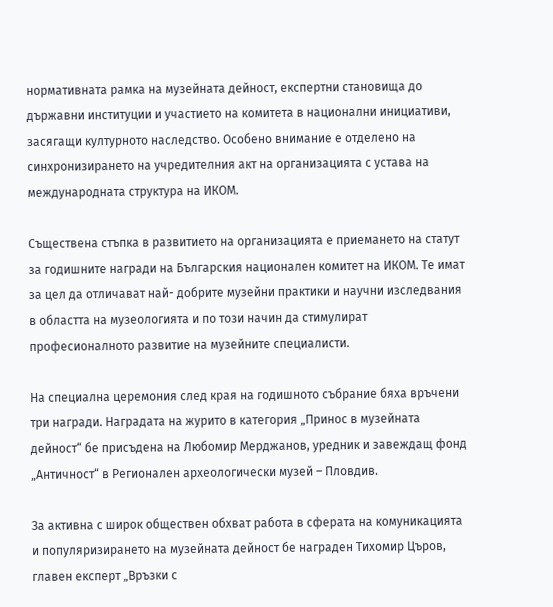нормативната рамка на музейната дейност, експертни становища до държавни институции и участието на комитета в национални инициативи, засягащи културното наследство. Особено внимание е отделено на синхронизирането на учредителния акт на организацията с устава на международната структура на ИКОМ.

Съществена стъпка в развитието на организацията е приемането на статут за годишните награди на Българския национален комитет на ИКОМ. Те имат за цел да отличават най- добрите музейни практики и научни изследвания в областта на музеологията и по този начин да стимулират професионалното развитие на музейните специалисти.

На специална церемония след края на годишното събрание бяха връчени три награди. Наградата на журито в категория „Принос в музейната дейност“ бе присъдена на Любомир Мерджанов, уредник и завеждащ фонд „Античност“ в Регионален археологически музей – Пловдив.

За активна с широк обществен обхват работа в сферата на комуникацията и популяризирането на музейната дейност бе награден Тихомир Църов, главен експерт „Връзки с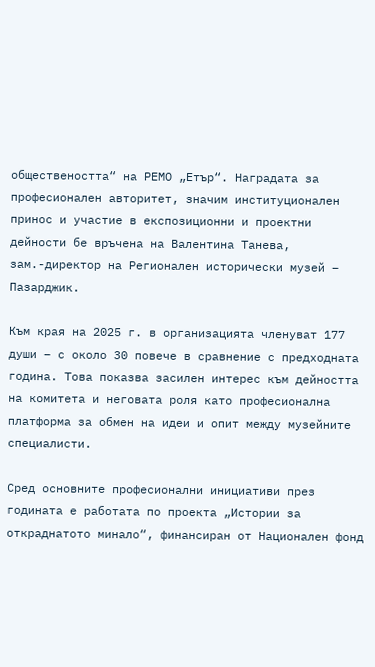обществеността“ на РЕМО „Етър“. Наградата за професионален авторитет, значим институционален принос и участие в експозиционни и проектни дейности бе връчена на Валентина Танева, зам.-директор на Регионален исторически музей – Пазарджик.

Към края на 2025 г. в организацията членуват 177 души – с около 30 повече в сравнение с предходната година. Това показва засилен интерес към дейността на комитета и неговата роля като професионална платформа за обмен на идеи и опит между музейните специалисти.

Сред основните професионални инициативи през годината е работата по проекта „Истории за откраднатото минало“, финансиран от Национален фонд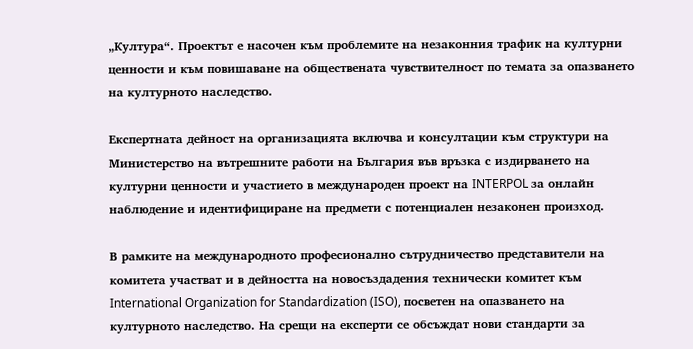„Култура“. Проектът е насочен към проблемите на незаконния трафик на културни ценности и към повишаване на обществената чувствителност по темата за опазването на културното наследство.

Експертната дейност на организацията включва и консултации към структури на Министерство на вътрешните работи на България във връзка с издирването на културни ценности и участието в международен проект на INTERPOL за онлайн наблюдение и идентифициране на предмети с потенциален незаконен произход.

В рамките на международното професионално сътрудничество представители на комитета участват и в дейността на новосъздадения технически комитет към International Organization for Standardization (ISO), посветен на опазването на културното наследство. На срещи на експерти се обсъждат нови стандарти за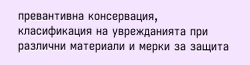превантивна консервация, класификация на уврежданията при различни материали и мерки за защита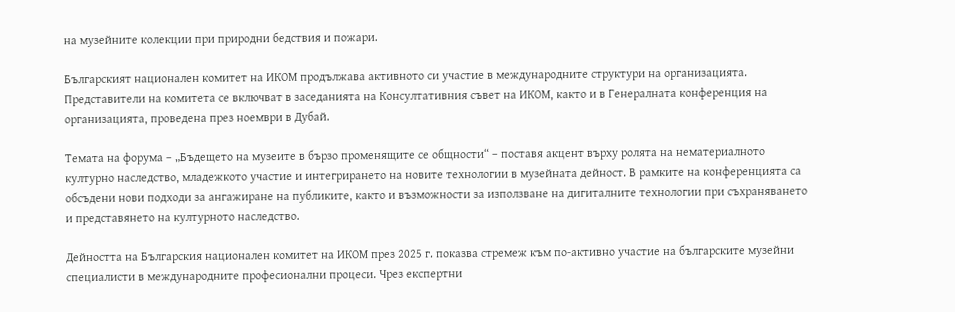на музейните колекции при природни бедствия и пожари.

Българският национален комитет на ИКОМ продължава активното си участие в международните структури на организацията. Представители на комитета се включват в заседанията на Консултативния съвет на ИКОМ, както и в Генералната конференция на организацията, проведена през ноември в Дубай.

Темата на форума – „Бъдещето на музеите в бързо променящите се общности“ – поставя акцент върху ролята на нематериалното културно наследство, младежкото участие и интегрирането на новите технологии в музейната дейност. В рамките на конференцията са обсъдени нови подходи за ангажиране на публиките, както и възможности за използване на дигиталните технологии при съхраняването и представянето на културното наследство.

Дейността на Българския национален комитет на ИКОМ през 2025 г. показва стремеж към по-активно участие на българските музейни специалисти в международните професионални процеси. Чрез експертни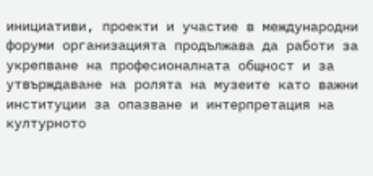инициативи, проекти и участие в международни форуми организацията продължава да работи за укрепване на професионалната общност и за утвърждаване на ролята на музеите като важни институции за опазване и интерпретация на културното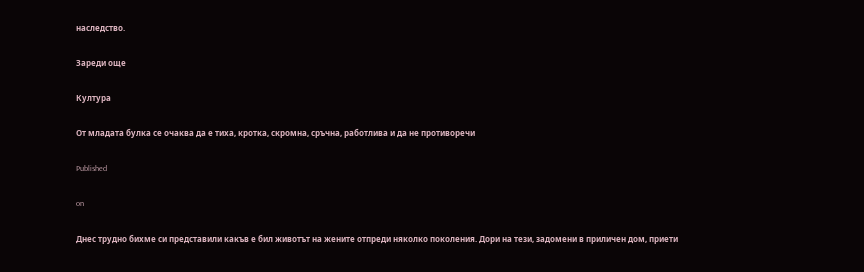наследство.

Зареди още

Култура

От младата булка се очаква да е тиха, кротка, скромна, сръчна, работлива и да не противоречи

Published

on

Днес трудно бихме си представили какъв е бил животът на жените отпреди няколко поколения. Дори на тези, задомени в приличен дом, приети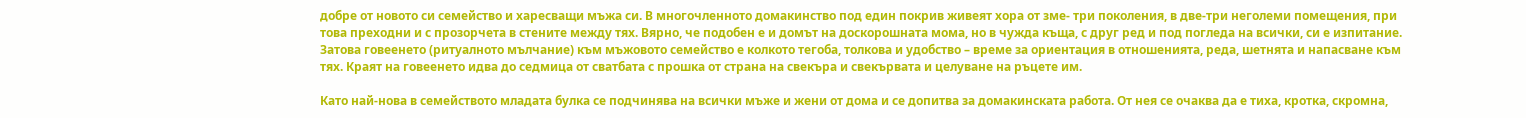добре от новото си семейство и харесващи мъжа си. В многочленното домакинство под един покрив живеят хора от зме- три поколения, в две-три неголеми помещения, при това преходни и с прозорчета в стените между тях. Вярно, че подобен е и домът на доскорошната мома, но в чужда къща, с друг ред и под погледа на всички, си е изпитание. Затова говеенето (ритуалното мълчание) към мъжовото семейство е колкото тегоба, толкова и удобство – време за ориентация в отношенията, реда, шетнята и напасване към тях. Краят на говеенето идва до седмица от сватбата с прошка от страна на свекъра и свекървата и целуване на ръцете им.

Като най-нова в семейството младата булка се подчинява на всички мъже и жени от дома и се допитва за домакинската работа. От нея се очаква да е тиха, кротка, скромна,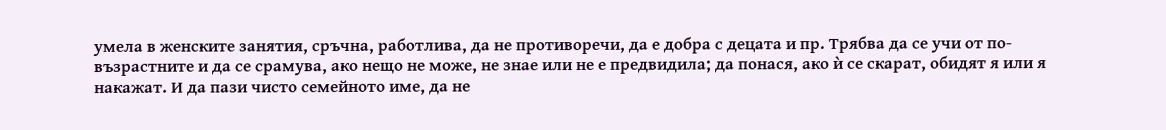умела в женските занятия, сръчна, работлива, да не противоречи, да е добра с децата и пр. Трябва да се учи от по-възрастните и да се срамува, ако нещо не може, не знае или не е предвидила; да понася, ако ѝ се скарат, обидят я или я накажат. И да пази чисто семейното име, да не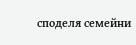споделя семейни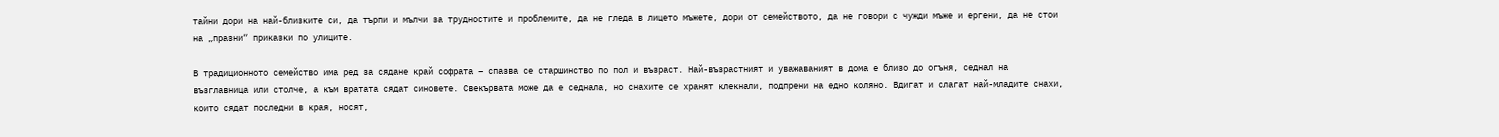тайни дори на най-близките си, да търпи и мълчи за трудностите и проблемите, да не гледа в лицето мъжете, дори от семейството, да не говори с чужди мъже и ергени, да не стои на „празни“ приказки по улиците.

В традиционното семейство има ред за сядане край софрата – спазва се старшинство по пол и възраст. Най-възрастният и уважаваният в дома е близо до огъня, седнал на възглавница или столче, а към вратата сядат синовете. Свекървата може да е седнала, но снахите се хранят клекнали, подпрени на едно коляно. Вдигат и слагат най-младите снахи, които сядат последни в края, носят,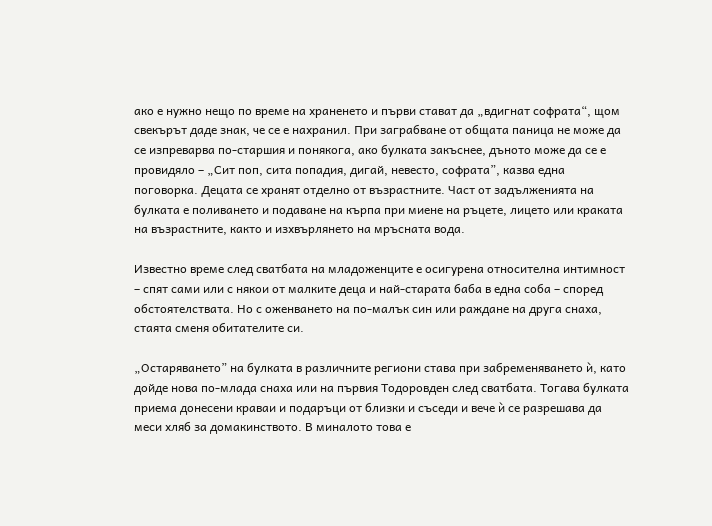ако е нужно нещо по време на храненето и първи стават да „вдигнат софрата“, щом свекърът даде знак, че се е нахранил. При заграбване от общата паница не може да се изпреварва по-старшия и понякога, ако булката закъснее, дъното може да се е провидяло – „Сит поп, сита попадия, дигай, невесто, софрата”, казва една поговорка. Децата се хранят отделно от възрастните. Част от задълженията на булката е поливането и подаване на кърпа при миене на ръцете, лицето или краката на възрастните, както и изхвърлянето на мръсната вода.

Известно време след сватбата на младоженците е осигурена относителна интимност – спят сами или с някои от малките деца и най-старата баба в една соба – според обстоятелствата. Но с оженването на по-малък син или раждане на друга снаха, стаята сменя обитателите си.

„Остаряването” на булката в различните региони става при забременяването ѝ, като дойде нова по-млада снаха или на първия Тодоровден след сватбата. Тогава булката приема донесени краваи и подаръци от близки и съседи и вече ѝ се разрешава да меси хляб за домакинството. В миналото това е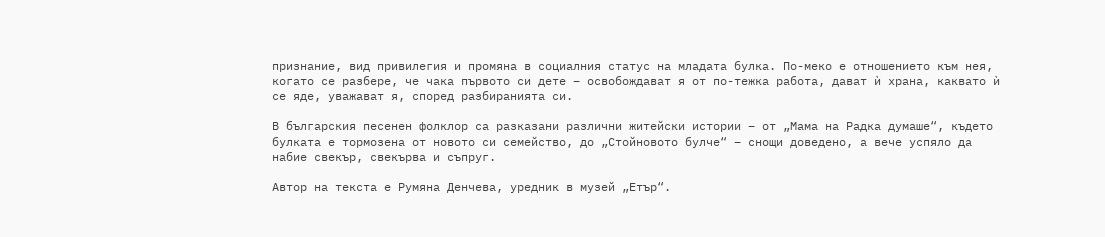признание, вид привилегия и промяна в социалния статус на младата булка. По-меко е отношението към нея, когато се разбере, че чака първото си дете – освобождават я от по-тежка работа, дават ѝ храна, каквато ѝ се яде, уважават я, според разбиранията си.

В българския песенен фолклор са разказани различни житейски истории – от „Мама на Радка думаше“, където булката е тормозена от новото си семейство, до „Стойновото булче“ – снощи доведено, а вече успяло да набие свекър, свекърва и съпруг.

Автор на текста е Румяна Денчева, уредник в музей „Етър“.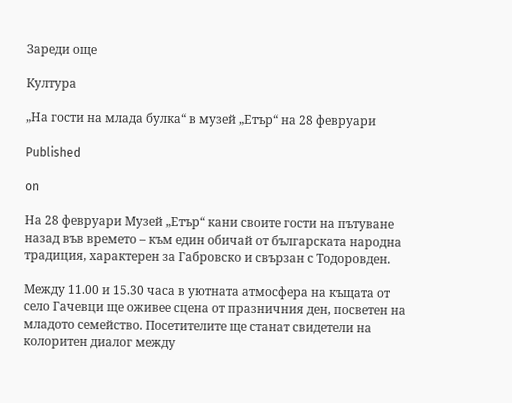Зареди още

Култура

„На гости на млада булка“ в музей „Етър“ на 28 февруари

Published

on

На 28 февруари Музей „Етър“ кани своите гости на пътуване назад във времето – към един обичай от българската народна традиция, характерен за Габровско и свързан с Тодоровден.

Между 11.00 и 15.30 часа в уютната атмосфера на къщата от село Гачевци ще оживее сцена от празничния ден, посветен на младото семейство. Посетителите ще станат свидетели на колоритен диалог между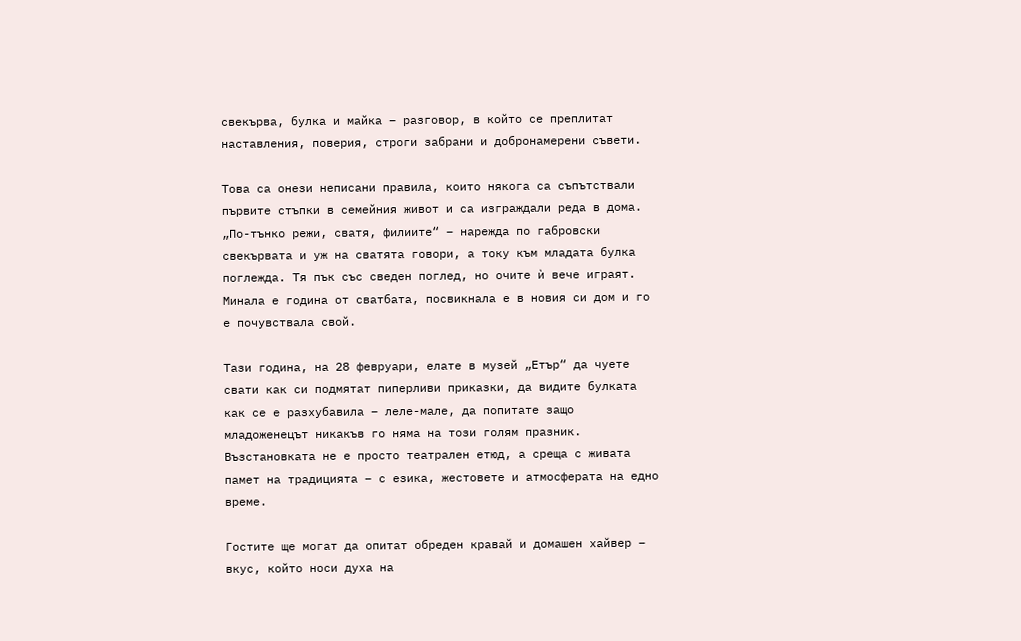свекърва, булка и майка – разговор, в който се преплитат наставления, поверия, строги забрани и добронамерени съвети.

Това са онези неписани правила, които някога са съпътствали първите стъпки в семейния живот и са изграждали реда в дома. „По-тънко режи, сватя, филиите“ – нарежда по габровски свекървата и уж на сватята говори, а току към младата булка поглежда. Тя пък със сведен поглед, но очите ѝ вече играят. Минала е година от сватбата, посвикнала е в новия си дом и го е почувствала свой.

Тази година, на 28 февруари, елате в музей „Етър“ да чуете свати как си подмятат пиперливи приказки, да видите булката как се е разхубавила – леле-мале, да попитате защо младоженецът никакъв го няма на този голям празник. Възстановката не е просто театрален етюд, а среща с живата памет на традицията – с езика, жестовете и атмосферата на едно време.

Гостите ще могат да опитат обреден кравай и домашен хайвер – вкус, който носи духа на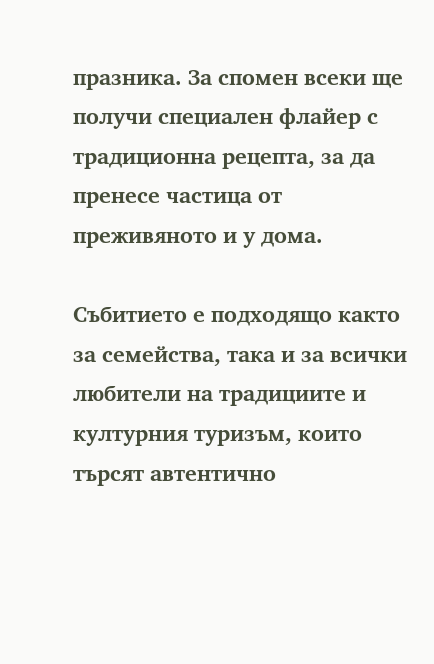празника. За спомен всеки ще получи специален флайер с традиционна рецепта, за да пренесе частица от преживяното и у дома.

Събитието е подходящо както за семейства, така и за всички любители на традициите и културния туризъм, които търсят автентично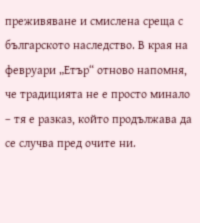преживяване и смислена среща с българското наследство. В края на февруари „Етър“ отново напомня, че традицията не е просто минало – тя е разказ, който продължава да се случва пред очите ни.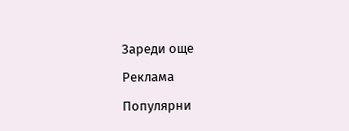Зареди още

Реклама

Популярни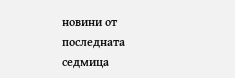новини от последната седмица